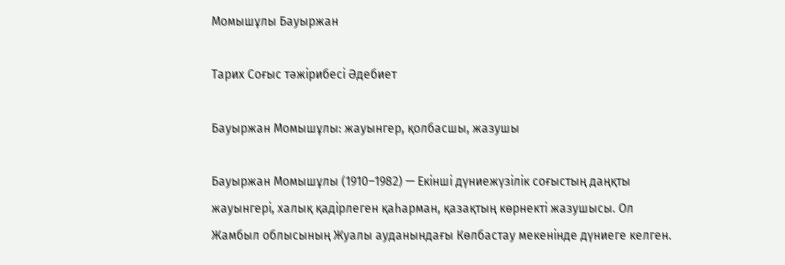Момышұлы Бауыржан

Тарих Соғыс тәжірибесі Әдебиет

Бауыржан Момышұлы: жауынгер, қолбасшы, жазушы

Бауыржан Момышұлы (1910–1982) — Екінші дүниежүзілік соғыстың даңқты жауынгері, халық қадірлеген қаһарман, қазақтың көрнекті жазушысы. Ол Жамбыл облысының Жуалы ауданындағы Көлбастау мекенінде дүниеге келген.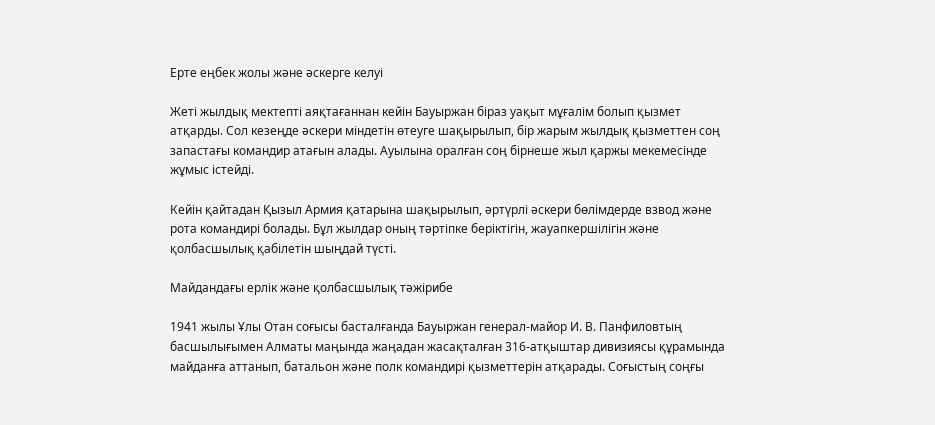Ерте еңбек жолы және әскерге келуі

Жеті жылдық мектепті аяқтағаннан кейін Бауыржан біраз уақыт мұғалім болып қызмет атқарды. Сол кезеңде әскери міндетін өтеуге шақырылып, бір жарым жылдық қызметтен соң запастағы командир атағын алады. Ауылына оралған соң бірнеше жыл қаржы мекемесінде жұмыс істейді.

Кейін қайтадан Қызыл Армия қатарына шақырылып, әртүрлі әскери бөлімдерде взвод және рота командирі болады. Бұл жылдар оның тәртіпке беріктігін, жауапкершілігін және қолбасшылық қабілетін шыңдай түсті.

Майдандағы ерлік және қолбасшылық тәжірибе

1941 жылы Ұлы Отан соғысы басталғанда Бауыржан генерал-майор И. В. Панфиловтың басшылығымен Алматы маңында жаңадан жасақталған 316-атқыштар дивизиясы құрамында майданға аттанып, батальон және полк командирі қызметтерін атқарады. Соғыстың соңғы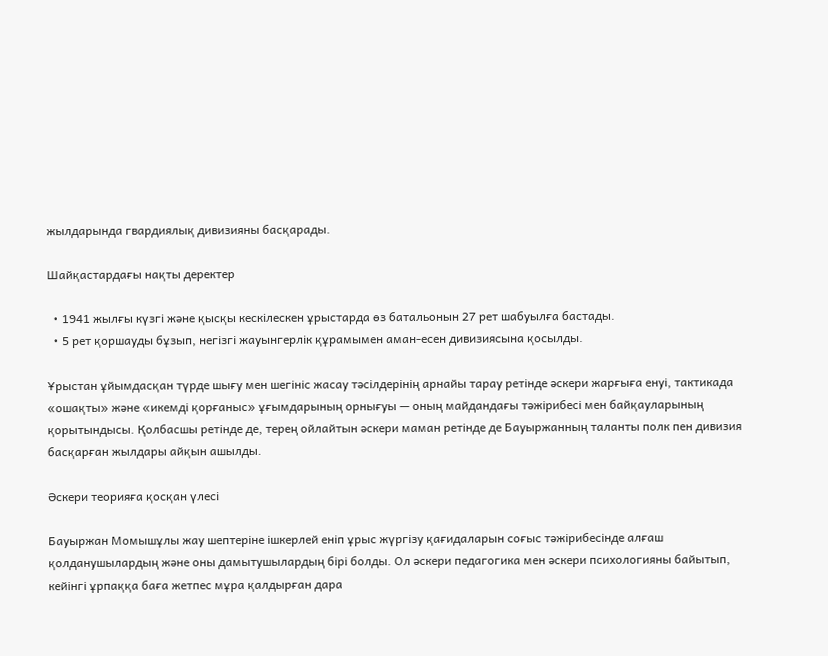жылдарында гвардиялық дивизияны басқарады.

Шайқастардағы нақты деректер

  • 1941 жылғы күзгі және қысқы кескілескен ұрыстарда өз батальонын 27 рет шабуылға бастады.
  • 5 рет қоршауды бұзып, негізгі жауынгерлік құрамымен аман-есен дивизиясына қосылды.

Ұрыстан ұйымдасқан түрде шығу мен шегініс жасау тәсілдерінің арнайы тарау ретінде әскери жарғыға енуі, тактикада «ошақты» және «икемді қорғаныс» ұғымдарының орнығуы — оның майдандағы тәжірибесі мен байқауларының қорытындысы. Қолбасшы ретінде де, терең ойлайтын әскери маман ретінде де Бауыржанның таланты полк пен дивизия басқарған жылдары айқын ашылды.

Әскери теорияға қосқан үлесі

Бауыржан Момышұлы жау шептеріне ішкерлей еніп ұрыс жүргізу қағидаларын соғыс тәжірибесінде алғаш қолданушылардың және оны дамытушылардың бірі болды. Ол әскери педагогика мен әскери психологияны байытып, кейінгі ұрпаққа баға жетпес мұра қалдырған дара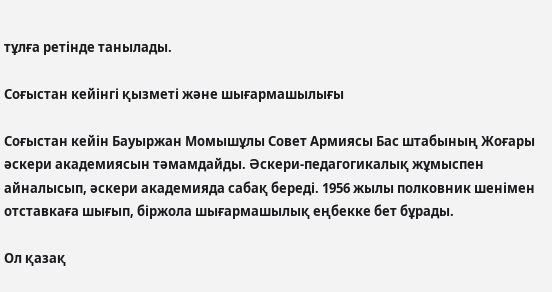тұлға ретінде танылады.

Соғыстан кейінгі қызметі және шығармашылығы

Соғыстан кейін Бауыржан Момышұлы Совет Армиясы Бас штабының Жоғары әскери академиясын тәмамдайды. Әскери-педагогикалық жұмыспен айналысып, әскери академияда сабақ береді. 1956 жылы полковник шенімен отставкаға шығып, біржола шығармашылық еңбекке бет бұрады.

Ол қазақ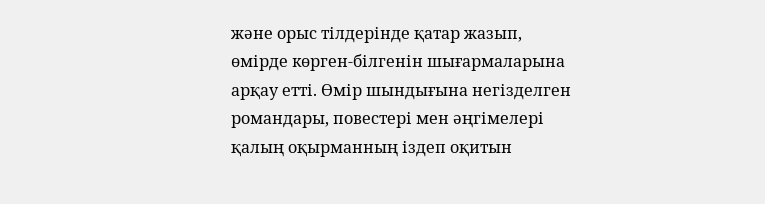және орыс тілдерінде қатар жазып, өмірде көрген-білгенін шығармаларына арқау етті. Өмір шындығына негізделген романдары, повестері мен әңгімелері қалың оқырманның іздеп оқитын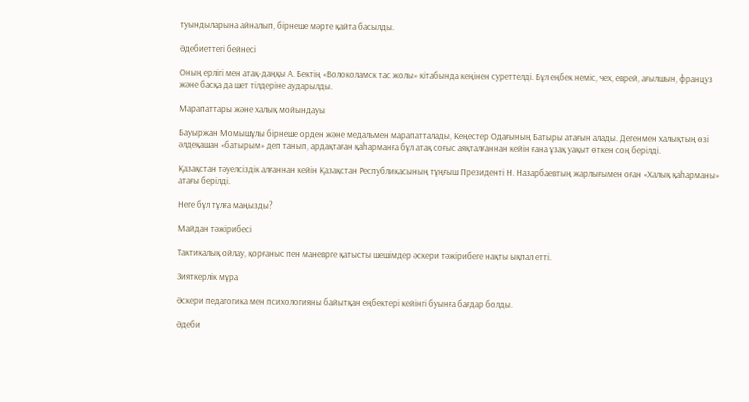туындыларына айналып, бірнеше мәрте қайта басылды.

Әдебиеттегі бейнесі

Оның ерлігі мен атақ-даңқы А. Бектің «Волоколамск тас жолы» кітабында кеңінен суреттелді. Бұл еңбек неміс, чех, еврей, ағылшын, француз және басқа да шет тілдеріне аударылды.

Марапаттары және халық мойындауы

Бауыржан Момышұлы бірнеше орден және медальмен марапатталады, Кеңестер Одағының Батыры атағын алады. Дегенмен халықтың өзі әлдеқашан «батырым» деп танып, ардақтаған қаһарманға бұл атақ соғыс аяқталғаннан кейін ғана ұзақ уақыт өткен соң берілді.

Қазақстан тәуелсіздік алғаннан кейін Қазақстан Республикасының тұңғыш Президенті Н. Назарбаевтың жарлығымен оған «Халық қаһарманы» атағы берілді.

Неге бұл тұлға маңызды?

Майдан тәжірибесі

Тактикалық ойлау, қорғаныс пен маневрге қатысты шешімдер әскери тәжірибеге нақты ықпал етті.

Зияткерлік мұра

Әскери педагогика мен психологияны байытқан еңбектері кейінгі буынға бағдар болды.

Әдеби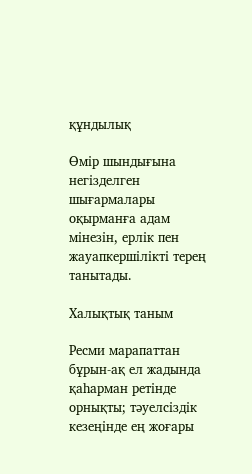құндылық

Өмір шындығына негізделген шығармалары оқырманға адам мінезін, ерлік пен жауапкершілікті терең танытады.

Халықтық таным

Ресми марапаттан бұрын-ақ ел жадында қаһарман ретінде орнықты; тәуелсіздік кезеңінде ең жоғары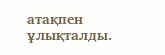атақпен ұлықталды.